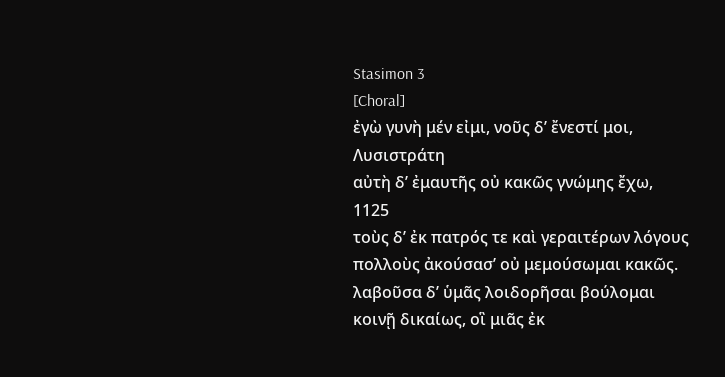Stasimon 3
[Choral]
ἐγὼ γυνὴ μέν εἰμι, νοῦς δʼ ἔνεστί μοι,
Λυσιστράτη
αὐτὴ δʼ ἐμαυτῆς οὐ κακῶς γνώμης ἔχω,
1125
τοὺς δʼ ἐκ πατρός τε καὶ γεραιτέρων λόγους
πολλοὺς ἀκούσασʼ οὐ μεμούσωμαι κακῶς.
λαβοῦσα δʼ ὑμᾶς λοιδορῆσαι βούλομαι
κοινῇ δικαίως, οἳ μιᾶς ἐκ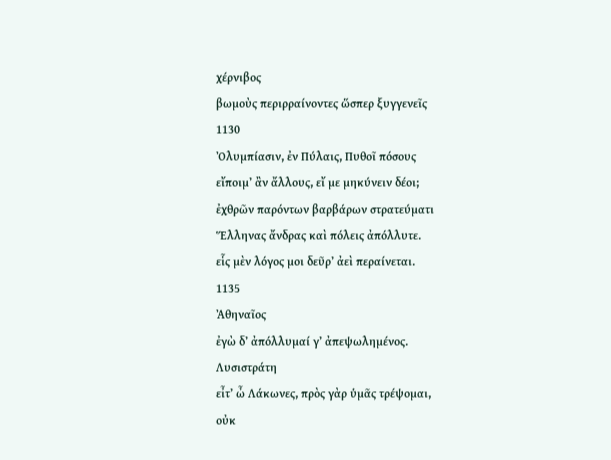χέρνιβος
βωμοὺς περιρραίνοντες ὥσπερ ξυγγενεῖς
1130
Ὀλυμπίασιν, ἐν Πύλαις, Πυθοῖ πόσους
εἴποιμʼ ἂν ἄλλους, εἴ με μηκύνειν δέοι;
ἐχθρῶν παρόντων βαρβάρων στρατεύματι
Ἕλληνας ἄνδρας καὶ πόλεις ἀπόλλυτε.
εἷς μὲν λόγος μοι δεῦρʼ ἀεὶ περαίνεται.
1135
Ἀθηναῖος
ἐγὼ δʼ ἀπόλλυμαί γʼ ἀπεψωλημένος.
Λυσιστράτη
εἶτʼ ὦ Λάκωνες, πρὸς γὰρ ὑμᾶς τρέψομαι,
οὐκ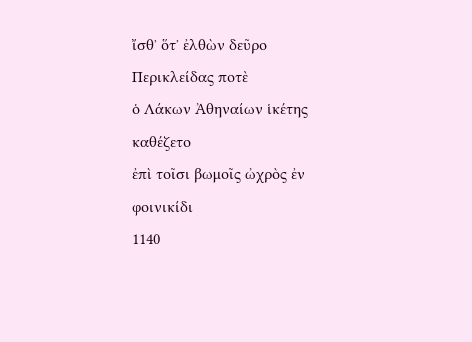ἴσθʼ ὅτʼ ἐλθὼν δεῦρο Περικλείδας ποτὲ
ὁ Λάκων Ἀθηναίων ἱκέτης καθέζετο
ἐπὶ τοῖσι βωμοῖς ὠχρὸς ἐν φοινικίδι
1140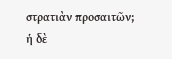στρατιὰν προσαιτῶν; ἡ δὲ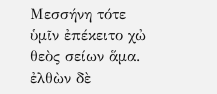Μεσσήνη τότε
ὑμῖν ἐπέκειτο χὠ θεὸς σείων ἅμα.
ἐλθὼν δὲ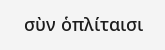σὺν ὁπλίταισι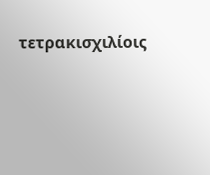τετρακισχιλίοις